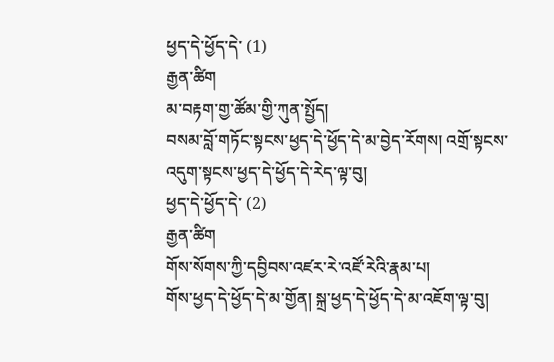ཕྱད་དེ་ཕྱོད་དེ་ (1)
རྒྱན་ཚིག
མ་བརྟག་གྱ་ཚོམ་གྱི་ཀུན་སྤྱོད།
བསམ་བློ་གཏོང་སྟངས་ཕྱད་དེ་ཕྱོད་དེ་མ་བྱེད་རོགས། འགྲོ་སྟངས་འདུག་སྟངས་ཕྱད་དེ་ཕྱོད་དེ་རེད་ལྟ་བུ།
ཕྱད་དེ་ཕྱོད་དེ་ (2)
རྒྱན་ཚིག
གོས་སོགས་ཀྱི་དབྱིབས་འཛར་རེ་འཛོ་རེའི་རྣམ་པ།
གོས་ཕྱད་དེ་ཕྱོད་དེ་མ་གྱོན། སྐྲ་ཕྱད་དེ་ཕྱོད་དེ་མ་འཇོག་ལྟ་བུ།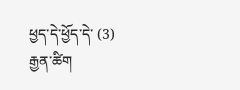ཕྱད་དེ་ཕྱོད་དེ་ (3)
རྒྱན་ཚིག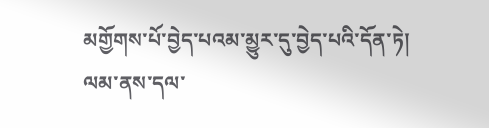མགྱོགས་པོ་བྱེད་པའམ་མྱུར་དུ་བྱེད་པའི་དོན་ཏེ།
ལམ་ནས་དལ་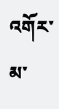འགོར་མ་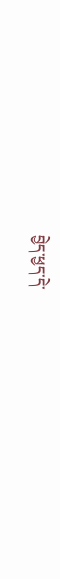བྱེད་ཕྱད་དེ་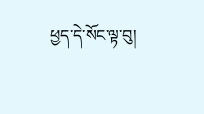ཕྱད་དེ་སོང་ལྟ་བུ།